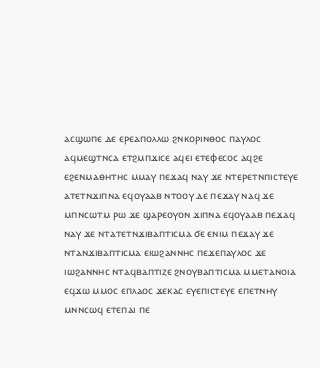ⲁⲥϣⲱⲡⲉ ⲇⲉ ⲉⲣⲉⲁⲡⲟⲗⲗⲱ ϩⲛⲕⲟⲣⲓⲛⲑⲟⲥ ⲡⲁⲩⲗⲟⲥ ⲁϥⲙⲉϣⲧⲛⲥⲁ ⲉⲧϩⲙⲡϫⲓⲥⲉ ⲁϥⲉⲓ ⲉⲧⲉⲫⲉⲥⲟⲥ ⲁϥϩⲉ ⲉϩⲉⲛⲙⲁⲑⲏⲧⲏⲥ ⲙⲙⲁⲩ ⲡⲉϫⲁϥ ⲛⲁⲩ ϫⲉ ⲛⲧⲉⲣⲉⲧⲛⲡⲓⲥⲧⲉⲩⲉ ⲁⲧⲉⲧⲛϫⲓⲡⲛⲁ ⲉϥⲟⲩⲁⲁⲃ ⲛⲧⲟⲟⲩ ⲇⲉ ⲡⲉϫⲁⲩ ⲛⲁϥ ϫⲉ ⲙⲡⲛⲥⲱⲧⲙ ⲣⲱ ϫⲉ ϣⲁⲣⲉⲟⲩⲟⲛ ϫⲓⲡⲛⲁ ⲉϥⲟⲩⲁⲁⲃ ⲡⲉϫⲁϥ ⲛⲁⲩ ϫⲉ ⲛⲧⲁⲧⲉⲧⲛϫⲓⲃⲁⲡⲧⲓⲥⲙⲁ ϭⲉ ⲉⲛⲓⲙ ⲡⲉϫⲁⲩ ϫⲉ ⲛⲧⲁⲛϫⲓⲃⲁⲡⲧⲓⲥⲙⲁ ⲉⲓⲱϩⲁⲛⲛⲏⲥ ⲡⲉϫⲉⲡⲁⲩⲗⲟⲥ ϫⲉ ⲓⲱϩⲁⲛⲛⲏⲥ ⲛⲧⲁϥⲃⲁⲡⲧⲓⲍⲉ ϩⲛⲟⲩⲃⲁⲡⲧⲓⲥⲙⲁ ⲙⲙⲉⲧⲁⲛⲟⲓⲁ ⲉϥϫⲱ ⲙⲙⲟⲥ ⲉⲡⲗⲁⲟⲥ ϫⲉⲕⲁⲥ ⲉⲩⲉⲡⲓⲥⲧⲉⲩⲉ ⲉⲡⲉⲧⲛⲏⲩ ⲙⲛⲛⲥⲱϥ ⲉⲧⲉⲡⲁⲓ ⲡⲉ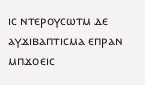ⲓⲥ ⲛⲧⲉⲣⲟⲩⲥⲱⲧⲙ ⲇⲉ ⲁⲩϫⲓⲃⲁⲡⲧⲓⲥⲙⲁ ⲉⲡⲣⲁⲛ ⲙⲡϫⲟⲉⲓⲥ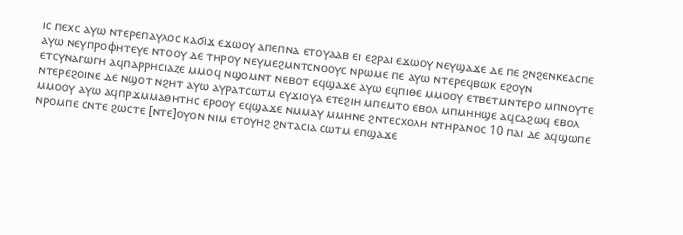ⲓⲥ ⲡⲉⲭⲥ ⲁⲩⲱ ⲛⲧⲉⲣⲉⲡⲁⲩⲗⲟⲥ ⲕⲁϭⲓϫ ⲉϫⲱⲟⲩ ⲁⲡⲉⲡⲛⲁ ⲉⲧⲟⲩⲁⲁⲃ ⲉⲓ ⲉϩⲣⲁⲓ ⲉϫⲱⲟⲩ ⲛⲉⲩϣⲁϫⲉ ⲇⲉ ⲡⲉ ϩⲛϩⲉⲛⲕⲉⲁⲥⲡⲉ ⲁⲩⲱ ⲛⲉⲩⲡⲣⲟⲫⲏⲧⲉⲩⲉ ⲛⲧⲟⲟⲩ ⲇⲉ ⲧⲏⲣⲟⲩ ⲛⲉⲩⲙⲉϩⲙⲛⲧⲥⲛⲟⲟⲩⲥ ⲛⲣⲱⲙⲉ ⲡⲉ ⲁⲩⲱ ⲛⲧⲉⲣⲉϥⲃⲱⲕ ⲉϩⲟⲩⲛ ⲉⲧⲥⲩⲛⲁⲅⲱⲅⲏ ⲁϥⲡⲁⲣⲣⲏⲥⲓⲁⲍⲉ ⲙⲙⲟϥ ⲛϣⲟⲙⲛⲧ ⲛⲉⲃⲟⲧ ⲉϥϣⲁϫⲉ ⲁⲩⲱ ⲉϥⲡⲓⲑⲉ ⲙⲙⲟⲟⲩ ⲉⲧⲃⲉⲧⲙⲛⲧⲉⲣⲟ ⲙⲡⲛⲟⲩⲧⲉ ⲛⲧⲉⲣⲉϩⲟⲓⲛⲉ ⲇⲉ ⲛϣⲟⲧ ⲛϩⲏⲧ ⲁⲩⲱ ⲁⲩⲣⲁⲧⲥⲱⲧⲙ ⲉⲩϫⲓⲟⲩⲁ ⲉⲧⲉϩⲓⲏ ⲙⲡⲉⲙⲧⲟ ⲉⲃⲟⲗ ⲙⲡⲙⲏⲏϣⲉ ⲁϥⲥⲁϩⲱϥ ⲉⲃⲟⲗ ⲙⲙⲟⲟⲩ ⲁⲩⲱ ⲁϥⲡⲣϫⲙⲙⲁⲑⲏⲧⲏⲥ ⲉⲣⲟⲟⲩ ⲉϥϣⲁϫⲉ ⲛⲙⲙⲁⲩ ⲙⲙⲏⲛⲉ ϩⲛⲧⲉⲥⲭⲟⲗⲏ ⲛⲧⲏⲣⲁⲛⲟⲥ 10 ⲡⲁⲓ ⲇⲉ ⲁϥϣⲱⲡⲉ ⲛⲣⲟⲙⲡⲉ ⲥⲛⲧⲉ ϩⲱⲥⲧⲉ [ⲛⲧⲉ]ⲟⲩⲟⲛ ⲛⲓⲙ ⲉⲧⲟⲩⲏϩ ϩⲛⲧⲁⲥⲓⲁ ⲥⲱⲧⲙ ⲉⲡϣⲁϫⲉ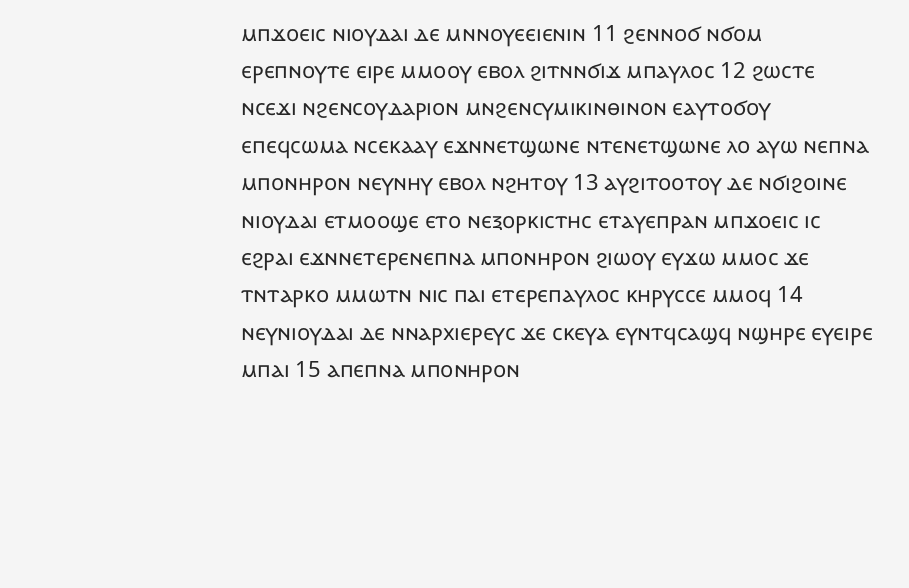ⲙⲡϫⲟⲉⲓⲥ ⲛⲓⲟⲩⲇⲁⲓ ⲇⲉ ⲙⲛⲛⲟⲩⲉⲉⲓⲉⲛⲓⲛ 11 ϩⲉⲛⲛⲟϭ ⲛϭⲟⲙ ⲉⲣⲉⲡⲛⲟⲩⲧⲉ ⲉⲓⲣⲉ ⲙⲙⲟⲟⲩ ⲉⲃⲟⲗ ϩⲓⲧⲛⲛϭⲓϫ ⲙⲡⲁⲩⲗⲟⲥ 12 ϩⲱⲥⲧⲉ ⲛⲥⲉϫⲓ ⲛϩⲉⲛⲥⲟⲩⲇⲁⲣⲓⲟⲛ ⲙⲛϩⲉⲛⲥⲩⲙⲓⲕⲓⲛⲑⲓⲛⲟⲛ ⲉⲁⲩⲧⲟϭⲟⲩ ⲉⲡⲉϥⲥⲱⲙⲁ ⲛⲥⲉⲕⲁⲁⲩ ⲉϫⲛⲛⲉⲧϣⲱⲛⲉ ⲛⲧⲉⲛⲉⲧϣⲱⲛⲉ ⲗⲟ ⲁⲩⲱ ⲛⲉⲡⲛⲁ ⲙⲡⲟⲛⲏⲣⲟⲛ ⲛⲉⲩⲛⲏⲩ ⲉⲃⲟⲗ ⲛϩⲏⲧⲟⲩ 13 ⲁⲩϩⲓⲧⲟⲟⲧⲟⲩ ⲇⲉ ⲛϭⲓϩⲟⲓⲛⲉ ⲛⲓⲟⲩⲇⲁⲓ ⲉⲧⲙⲟⲟϣⲉ ⲉⲧⲟ ⲛⲉⲝⲟⲣⲕⲓⲥⲧⲏⲥ ⲉⲧⲁⲩⲉⲡⲣⲁⲛ ⲙⲡϫⲟⲉⲓⲥ ⲓⲥ ⲉϩⲣⲁⲓ ⲉϫⲛⲛⲉⲧⲉⲣⲉⲛⲉⲡⲛⲁ ⲙⲡⲟⲛⲏⲣⲟⲛ ϩⲓⲱⲟⲩ ⲉⲩϫⲱ ⲙⲙⲟⲥ ϫⲉ ⲧⲛⲧⲁⲣⲕⲟ ⲙⲙⲱⲧⲛ ⲛⲓⲥ ⲡⲁⲓ ⲉⲧⲉⲣⲉⲡⲁⲩⲗⲟⲥ ⲕⲏⲣⲩⲥⲥⲉ ⲙⲙⲟϥ 14 ⲛⲉⲩⲛⲓⲟⲩⲇⲁⲓ ⲇⲉ ⲛⲛⲁⲣⲭⲓⲉⲣⲉⲩⲥ ϫⲉ ⲥⲕⲉⲩⲁ ⲉⲩⲛⲧϥⲥⲁϣϥ ⲛϣⲏⲣⲉ ⲉⲩⲉⲓⲣⲉ ⲙⲡⲁⲓ 15 ⲁⲡⲉⲡⲛⲁ ⲙⲡⲟⲛⲏⲣⲟⲛ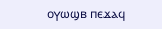ⲟⲩⲱϣⲃ ⲡⲉϫⲁϥ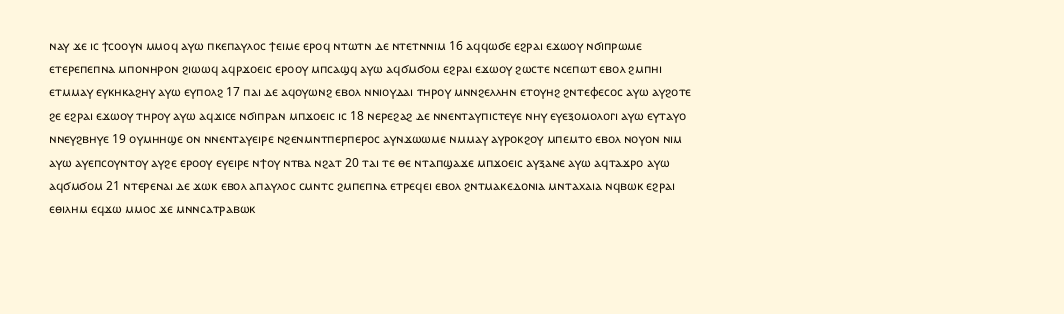ⲛⲁⲩ ϫⲉ ⲓⲥ ϯⲥⲟⲟⲩⲛ ⲙⲙⲟϥ ⲁⲩⲱ ⲡⲕⲉⲡⲁⲩⲗⲟⲥ ϯⲉⲓⲙⲉ ⲉⲣⲟϥ ⲛⲧⲱⲧⲛ ⲇⲉ ⲛⲧⲉⲧⲛⲛⲓⲙ 16 ⲁϥϥⲱϭⲉ ⲉϩⲣⲁⲓ ⲉϫⲱⲟⲩ ⲛϭⲓⲡⲣⲱⲙⲉ ⲉⲧⲉⲣⲉⲡⲉⲡⲛⲁ ⲙⲡⲟⲛⲏⲣⲟⲛ ϩⲓⲱⲱϥ ⲁϥⲣϫⲟⲉⲓⲥ ⲉⲣⲟⲟⲩ ⲙⲡⲥⲁϣϥ ⲁⲩⲱ ⲁϥϭⲙϭⲟⲙ ⲉϩⲣⲁⲓ ⲉϫⲱⲟⲩ ϩⲱⲥⲧⲉ ⲛⲥⲉⲡⲱⲧ ⲉⲃⲟⲗ ϩⲙⲡⲏⲓ ⲉⲧⲙⲙⲁⲩ ⲉⲩⲕⲏⲕⲁϩⲏⲩ ⲁⲩⲱ ⲉⲩⲡⲟⲗϩ 17 ⲡⲁⲓ ⲇⲉ ⲁϥⲟⲩⲱⲛϩ ⲉⲃⲟⲗ ⲛⲛⲓⲟⲩⲇⲁⲓ ⲧⲏⲣⲟⲩ ⲙⲛⲛϩⲉⲗⲗⲏⲛ ⲉⲧⲟⲩⲏϩ ϩⲛⲧⲉⲫⲉⲥⲟⲥ ⲁⲩⲱ ⲁⲩϩⲟⲧⲉ ϩⲉ ⲉϩⲣⲁⲓ ⲉϫⲱⲟⲩ ⲧⲏⲣⲟⲩ ⲁⲩⲱ ⲁϥϫⲓⲥⲉ ⲛϭⲓⲡⲣⲁⲛ ⲙⲡϫⲟⲉⲓⲥ ⲓⲥ 18 ⲛⲉⲣⲉϩⲁϩ ⲇⲉ ⲛⲛⲉⲛⲧⲁⲩⲡⲓⲥⲧⲉⲩⲉ ⲛⲏⲩ ⲉⲩⲉⲝⲟⲙⲟⲗⲟⲅⲓ ⲁⲩⲱ ⲉⲩⲧⲁⲩⲟ ⲛⲛⲉⲩϩⲃⲏⲩⲉ 19 ⲟⲩⲙⲏⲏϣⲉ ⲟⲛ ⲛⲛⲉⲛⲧⲁⲩⲉⲓⲣⲉ ⲛϩⲉⲛⲙⲛⲧⲡⲉⲣⲡⲉⲣⲟⲥ ⲁⲩⲛϫⲱⲱⲙⲉ ⲛⲙⲙⲁⲩ ⲁⲩⲣⲟⲕϩⲟⲩ ⲙⲡⲉⲙⲧⲟ ⲉⲃⲟⲗ ⲛⲟⲩⲟⲛ ⲛⲓⲙ ⲁⲩⲱ ⲁⲩⲉⲡⲥⲟⲩⲛⲧⲟⲩ ⲁⲩϩⲉ ⲉⲣⲟⲟⲩ ⲉⲩⲉⲓⲣⲉ ⲛϯⲟⲩ ⲛⲧⲃⲁ ⲛϩⲁⲧ 20 ⲧⲁⲓ ⲧⲉ ⲑⲉ ⲛⲧⲁⲡϣⲁϫⲉ ⲙⲡϫⲟⲉⲓⲥ ⲁⲩⲝⲁⲛⲉ ⲁⲩⲱ ⲁϥⲧⲁϫⲣⲟ ⲁⲩⲱ ⲁϥϭⲙϭⲟⲙ 21 ⲛⲧⲉⲣⲉⲛⲁⲓ ⲇⲉ ϫⲱⲕ ⲉⲃⲟⲗ ⲁⲡⲁⲩⲗⲟⲥ ⲥⲙⲛⲧⲥ ϩⲙⲡⲉⲡⲛⲁ ⲉⲧⲣⲉϥⲉⲓ ⲉⲃⲟⲗ ϩⲛⲧⲙⲁⲕⲉⲇⲟⲛⲓⲁ ⲙⲛⲧⲁⲭⲁⲓⲁ ⲛϥⲃⲱⲕ ⲉϩⲣⲁⲓ ⲉⲑⲓⲗⲏⲙ ⲉϥϫⲱ ⲙⲙⲟⲥ ϫⲉ ⲙⲛⲛⲥⲁⲧⲣⲁⲃⲱⲕ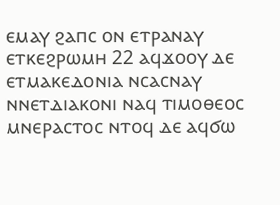ⲉⲙⲁⲩ ϩⲁⲡⲥ ⲟⲛ ⲉⲧⲣⲁⲛⲁⲩ ⲉⲧⲕⲉϩⲣⲱⲙⲏ 22 ⲁϥϫⲟⲟⲩ ⲇⲉ ⲉⲧⲙⲁⲕⲉⲇⲟⲛⲓⲁ ⲛⲥⲁⲥⲛⲁⲩ ⲛⲛⲉⲧⲇⲓⲁⲕⲟⲛⲓ ⲛⲁϥ ⲧⲓⲙⲟⲑⲉⲟⲥ ⲙⲛⲉⲣⲁⲥⲧⲟⲥ ⲛⲧⲟϥ ⲇⲉ ⲁϥϭⲱ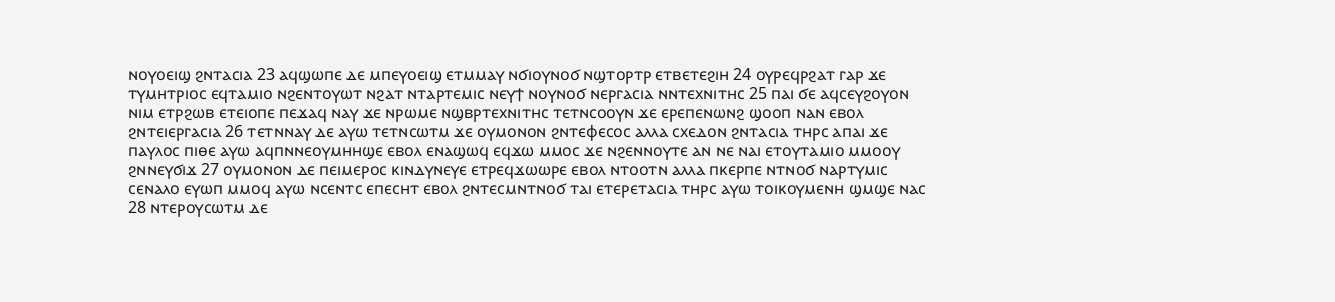ⲛⲟⲩⲟⲉⲓϣ ϩⲛⲧⲁⲥⲓⲁ 23 ⲁϥϣⲱⲡⲉ ⲇⲉ ⲙⲡⲉⲩⲟⲉⲓϣ ⲉⲧⲙⲙⲁⲩ ⲛϭⲓⲟⲩⲛⲟϭ ⲛϣⲧⲟⲣⲧⲣ ⲉⲧⲃⲉⲧⲉϩⲓⲏ 24 ⲟⲩⲣⲉϥⲣϩⲁⲧ ⲅⲁⲣ ϫⲉ ⲧⲩⲙⲏⲧⲣⲓⲟⲥ ⲉϥⲧⲁⲙⲓⲟ ⲛϩⲉⲛⲧⲟⲩⲱⲧ ⲛϩⲁⲧ ⲛⲧⲁⲣⲧⲉⲙⲓⲥ ⲛⲉⲩϯ ⲛⲟⲩⲛⲟϭ ⲛⲉⲣⲅⲁⲥⲓⲁ ⲛⲛⲧⲉⲭⲛⲓⲧⲏⲥ 25 ⲡⲁⲓ ϭⲉ ⲁϥⲥⲉⲩϩⲟⲩⲟⲛ ⲛⲓⲙ ⲉⲧⲣϩⲱⲃ ⲉⲧⲉⲓⲟⲡⲉ ⲡⲉϫⲁϥ ⲛⲁⲩ ϫⲉ ⲛⲣⲱⲙⲉ ⲛϣⲃⲣⲧⲉⲭⲛⲓⲧⲏⲥ ⲧⲉⲧⲛⲥⲟⲟⲩⲛ ϫⲉ ⲉⲣⲉⲡⲉⲛⲱⲛϩ ϣⲟⲟⲡ ⲛⲁⲛ ⲉⲃⲟⲗ ϩⲛⲧⲉⲓⲉⲣⲅⲁⲥⲓⲁ 26 ⲧⲉⲧⲛⲛⲁⲩ ⲇⲉ ⲁⲩⲱ ⲧⲉⲧⲛⲥⲱⲧⲙ ϫⲉ ⲟⲩⲙⲟⲛⲟⲛ ϩⲛⲧⲉⲫⲉⲥⲟⲥ ⲁⲗⲗⲁ ⲥⲭⲉⲇⲟⲛ ϩⲛⲧⲁⲥⲓⲁ ⲧⲏⲣⲥ ⲁⲡⲁⲓ ϫⲉ ⲡⲁⲩⲗⲟⲥ ⲡⲓⲑⲉ ⲁⲩⲱ ⲁϥⲡⲛⲛⲉⲟⲩⲙⲏⲏϣⲉ ⲉⲃⲟⲗ ⲉⲛⲁϣⲱϥ ⲉϥϫⲱ ⲙⲙⲟⲥ ϫⲉ ⲛϩⲉⲛⲛⲟⲩⲧⲉ ⲁⲛ ⲛⲉ ⲛⲁⲓ ⲉⲧⲟⲩⲧⲁⲙⲓⲟ ⲙⲙⲟⲟⲩ ϩⲛⲛⲉⲩϭⲓϫ 27 ⲟⲩⲙⲟⲛⲟⲛ ⲇⲉ ⲡⲉⲓⲙⲉⲣⲟⲥ ⲕⲓⲛⲇⲩⲛⲉⲩⲉ ⲉⲧⲣⲉϥϫⲱⲱⲣⲉ ⲉⲃⲟⲗ ⲛⲧⲟⲟⲧⲛ ⲁⲗⲗⲁ ⲡⲕⲉⲣⲡⲉ ⲛⲧⲛⲟϭ ⲛⲁⲣⲧⲩⲙⲓⲥ ⲥⲉⲛⲁⲗⲟ ⲉⲩⲱⲡ ⲙⲙⲟϥ ⲁⲩⲱ ⲛⲥⲉⲛⲧⲥ ⲉⲡⲉⲥⲏⲧ ⲉⲃⲟⲗ ϩⲛⲧⲉⲥⲙⲛⲧⲛⲟϭ ⲧⲁⲓ ⲉⲧⲉⲣⲉⲧⲁⲥⲓⲁ ⲧⲏⲣⲥ ⲁⲩⲱ ⲧⲟⲓⲕⲟⲩⲙⲉⲛⲏ ϣⲙϣⲉ ⲛⲁⲥ 28 ⲛⲧⲉⲣⲟⲩⲥⲱⲧⲙ ⲇⲉ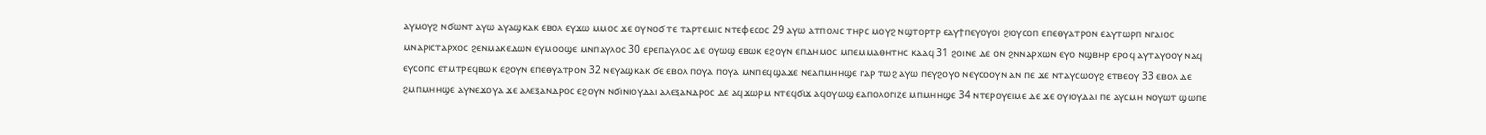ⲁⲩⲙⲟⲩϩ ⲛϭⲱⲛⲧ ⲁⲩⲱ ⲁⲩⲁϣⲕⲁⲕ ⲉⲃⲟⲗ ⲉⲩϫⲱ ⲙⲙⲟⲥ ϫⲉ ⲟⲩⲛⲟϭ ⲧⲉ ⲧⲁⲣⲧⲉⲙⲓⲥ ⲛⲧⲉⲫⲉⲥⲟⲥ 29 ⲁⲩⲱ ⲁⲧⲡⲟⲗⲓⲥ ⲧⲏⲣⲥ ⲙⲟⲩϩ ⲛϣⲧⲟⲣⲧⲣ ⲉⲁⲩϯⲡⲉⲩⲟⲩⲟⲓ ϩⲓⲟⲩⲥⲟⲡ ⲉⲡⲉⲑⲩⲁⲧⲣⲟⲛ ⲉⲁⲩⲧⲱⲣⲡ ⲛⲅⲁⲓⲟⲥ ⲙⲛⲁⲣⲓⲥⲧⲁⲣⲭⲟⲥ ϩⲉⲛⲙⲁⲕⲉⲇⲱⲛ ⲉⲩⲙⲟⲟϣⲉ ⲙⲛⲡⲁⲩⲗⲟⲥ 30 ⲉⲣⲉⲡⲁⲩⲗⲟⲥ ⲇⲉ ⲟⲩⲱϣ ⲉⲃⲱⲕ ⲉϩⲟⲩⲛ ⲉⲡⲇⲏⲙⲟⲥ ⲙⲡⲉⲙⲙⲁⲑⲏⲧⲏⲥ ⲕⲁⲁϥ 31 ϩⲟⲓⲛⲉ ⲇⲉ ⲟⲛ ϩⲛⲛⲁⲣⲭⲱⲛ ⲉⲩⲟ ⲛϣⲃⲏⲣ ⲉⲣⲟϥ ⲁⲩⲧⲁⲩⲟⲟⲩ ⲛⲁϥ ⲉⲩⲥⲟⲡⲥ ⲉⲧⲙⲧⲣⲉϥⲃⲱⲕ ⲉϩⲟⲩⲛ ⲉⲡⲉⲑⲩⲁⲧⲣⲟⲛ 32 ⲛⲉⲩⲁϣⲕⲁⲕ ϭⲉ ⲉⲃⲟⲗ ⲡⲟⲩⲁ ⲡⲟⲩⲁ ⲙⲛⲡⲉϥϣⲁϫⲉ ⲛⲉⲁⲡⲙⲏⲏϣⲉ ⲅⲁⲣ ⲧⲱϩ ⲁⲩⲱ ⲡⲉⲩϩⲟⲩⲟ ⲛⲉⲩⲥⲟⲟⲩⲛ ⲁⲛ ⲡⲉ ϫⲉ ⲛⲧⲁⲩⲥⲱⲟⲩϩ ⲉⲧⲃⲉⲟⲩ 33 ⲉⲃⲟⲗ ⲇⲉ ϩⲙⲡⲙⲏⲏϣⲉ ⲁⲩⲛⲉϫⲟⲩⲁ ϫⲉ ⲁⲗⲉⲝⲁⲛⲇⲣⲟⲥ ⲉϩⲟⲩⲛ ⲛϭⲓⲛⲓⲟⲩⲇⲁⲓ ⲁⲗⲉⲝⲁⲛⲇⲣⲟⲥ ⲇⲉ ⲁϥϫⲱⲣⲙ ⲛⲧⲉϥϭⲓϫ ⲁϥⲟⲩⲱϣ ⲉⲁⲡⲟⲗⲟⲅⲓⲍⲉ ⲙⲡⲙⲏⲏϣⲉ 34 ⲛⲧⲉⲣⲟⲩⲉⲓⲙⲉ ⲇⲉ ϫⲉ ⲟⲩⲓⲟⲩⲇⲁⲓ ⲡⲉ ⲁⲩⲥⲙⲏ ⲛⲟⲩⲱⲧ ϣⲱⲡⲉ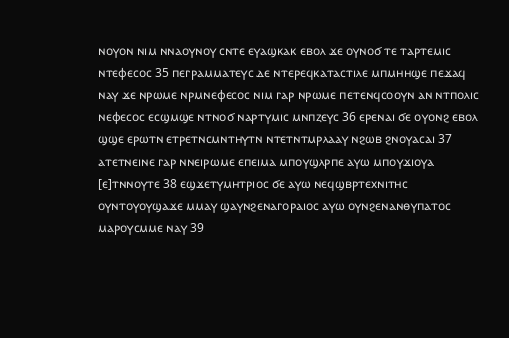ⲛⲟⲩⲟⲛ ⲛⲓⲙ ⲛⲛⲁⲟⲩⲛⲟⲩ ⲥⲛⲧⲉ ⲉⲩⲁϣⲕⲁⲕ ⲉⲃⲟⲗ ϫⲉ ⲟⲩⲛⲟϭ ⲧⲉ ⲧⲁⲣⲧⲉⲙⲓⲥ ⲛⲧⲉⲫⲉⲥⲟⲥ 35 ⲡⲉⲅⲣⲁⲙⲙⲁⲧⲉⲩⲥ ⲇⲉ ⲛⲧⲉⲣⲉϥⲕⲁⲧⲁⲥⲧⲓⲗⲉ ⲙⲡⲙⲏⲏϣⲉ ⲡⲉϫⲁϥ ⲛⲁⲩ ϫⲉ ⲛⲣⲱⲙⲉ ⲛⲣⲙⲛⲉⲫⲉⲥⲟⲥ ⲛⲓⲙ ⲅⲁⲣ ⲛⲣⲱⲙⲉ ⲡⲉⲧⲉⲛϥⲥⲟⲟⲩⲛ ⲁⲛ ⲛⲧⲡⲟⲗⲓⲥ ⲛⲉⲫⲉⲥⲟⲥ ⲉⲥϣⲙϣⲉ ⲛⲧⲛⲟϭ ⲛⲁⲣⲧⲩⲙⲓⲥ ⲙⲛⲡⲍⲉⲩⲥ 36 ⲉⲣⲉⲛⲁⲓ ϭⲉ ⲟⲩⲟⲛϩ ⲉⲃⲟⲗ ϣϣⲉ ⲉⲣⲱⲧⲛ ⲉⲧⲣⲉⲧⲛⲥⲙⲛⲧⲏⲩⲧⲛ ⲛⲧⲉⲧⲛⲧⲙⲣⲗⲁⲁⲩ ⲛϩⲱⲃ ϩⲛⲟⲩⲁⲥⲁⲓ 37 ⲁⲧⲉⲧⲛⲉⲓⲛⲉ ⲅⲁⲣ ⲛⲛⲉⲓⲣⲱⲙⲉ ⲉⲡⲉⲓⲙⲁ ⲙⲡⲟⲩϣⲗⲣⲡⲉ ⲁⲩⲱ ⲙⲡⲟⲩϫⲓⲟⲩⲁ [ⲉ]ⲧⲛⲛⲟⲩⲧⲉ 38 ⲉϣϫⲉⲧⲩⲙⲏⲧⲣⲓⲟⲥ ϭⲉ ⲁⲩⲱ ⲛⲉϥϣⲃⲣⲧⲉⲭⲛⲓⲧⲏⲥ ⲟⲩⲛⲧⲟⲩⲟⲩϣⲁϫⲉ ⲙⲙⲁⲩ ϣⲁⲩⲛϩⲉⲛⲁⲅⲟⲣⲁⲓⲟⲥ ⲁⲩⲱ ⲟⲩⲛϩⲉⲛⲁⲛⲑⲩⲡⲁⲧⲟⲥ ⲙⲁⲣⲟⲩⲥⲙⲙⲉ ⲛⲁⲩ 39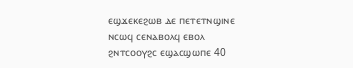ⲉϣϫⲉⲕⲉϩⲱⲃ ⲇⲉ ⲡⲉⲧⲉⲧⲛϣⲓⲛⲉ ⲛⲥⲱϥ ⲥⲉⲛⲁⲃⲟⲗϥ ⲉⲃⲟⲗ ϩⲛⲧⲥⲟⲟⲩϩⲥ ⲉϣⲁⲥϣⲱⲡⲉ 40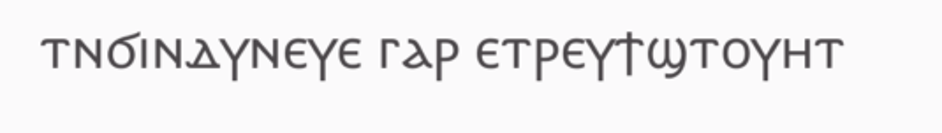ⲧⲛϭⲓⲛⲇⲩⲛⲉⲩⲉ ⲅⲁⲣ ⲉⲧⲣⲉⲩϯϣⲧⲟⲩⲏⲧ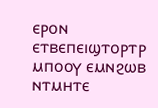ⲉⲣⲟⲛ ⲉⲧⲃⲉⲡⲉⲓϣⲧⲟⲣⲧⲣ ⲙⲡⲟⲟⲩ ⲉⲙⲛϩⲱⲃ ⲛⲧⲙⲏⲧⲉ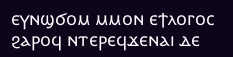ⲉⲩⲛϣϭⲟⲙ ⲙⲙⲟⲛ ⲉϯⲗⲟⲅⲟⲥ ϩⲁⲣⲟϥ ⲛⲧⲉⲣⲉϥϫⲉⲛⲁⲓ ⲇⲉ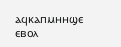ⲁϥⲕⲁⲡⲙⲏⲏϣⲉ ⲉⲃⲟⲗ